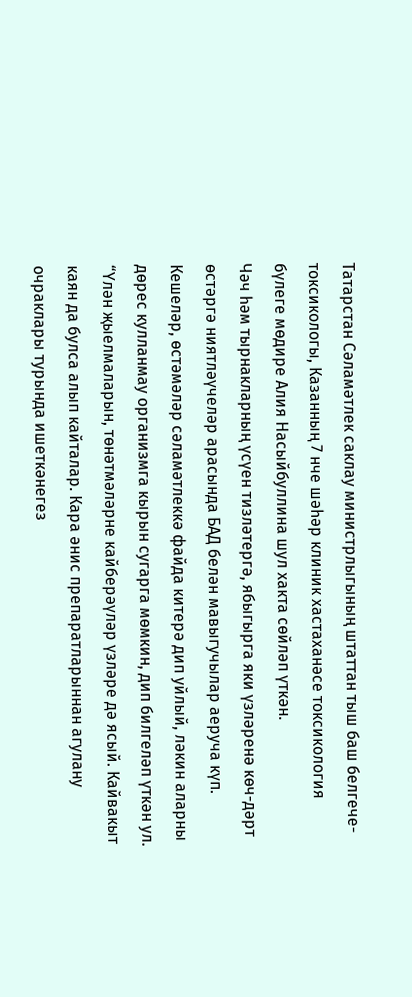Татарстан Сәламәтлек саклау министрлыгының штаттан тыш баш белгече-токсикологы, Казанның 7 нче шәһәр клиник хастаханәсе токсикология бүлеге мөдире Алия Насыйбуллина шул хакта сөйләп үткән.
Чәч һәм тырнакларның үсүен тизләтергә, ябыгырга яки үзләренә көч-дәрт өстәргә ниятләүчеләр арасында БАД белән мавыгучылар аеруча күп. Кешеләр, өстәмәләр сәламәтлеккә файда китерә дип уйлый, ләкин аларны дөрес кулланмау организмга кырын сугарга мөмкин, дип билгеләп үткән ул.
“Үлән җыелмаларын, төнәтмәләрне кайберәүләр үзләре дә ясый. Кайвакыт каян да булса алып кайталар. Кара әнис препаратларыннан агулану очраклары турында ишеткәнегез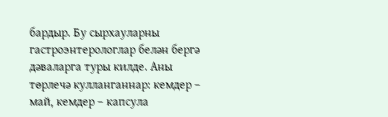бардыр. Бу сырхауларны гастроэнтерологлар белән бергә дәваларга туры килде. Аны төрлечә кулланганнар: кемдер – май, кемдер – капсула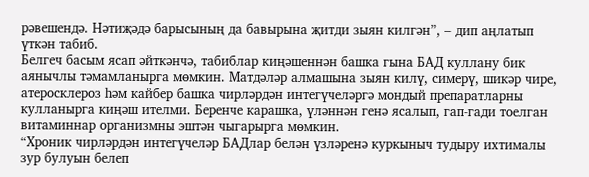рәвешендә. Нәтиҗәдә барысының да бавырына җитди зыян килгән”, – дип аңлатып үткән табиб.
Белгеч басым ясап әйткәнчә, табиблар киңәшеннән башка гына БАД куллану бик аянычлы тәмамланырга мөмкин. Матдәләр алмашына зыян килү, симерү, шикәр чире, атеросклероз һәм кайбер башка чирләрдән интегүчеләргә мондый препаратларны кулланырга киңәш ителми. Беренче карашка, үләннән генә ясалып, гап-гади тоелган витаминнар организмны эштән чыгарырга мөмкин.
“Хроник чирләрдән интегүчеләр БАДлар белән үзләренә куркыныч тудыру ихтималы зур булуын белеп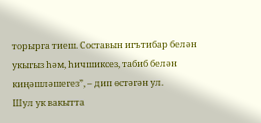торырга тиеш. Составын игътибар белән укыгыз һәм, һичшиксез, табиб белән киңәшләшегез”, – дип өстәгән ул.
Шул ук вакытта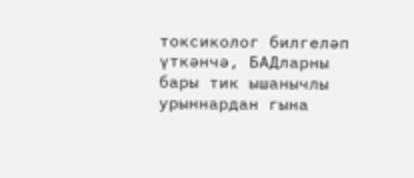токсиколог билгеләп үткәнчә, БАДларны бары тик ышанычлы урыннардан гына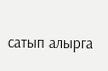сатып алырга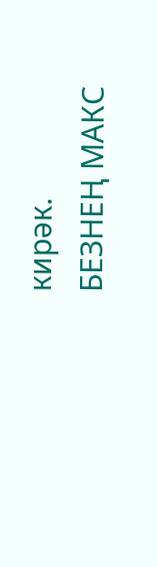кирәк.
БЕЗНЕҢ МАКС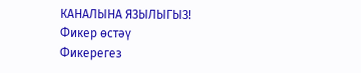КАНАЛЫНА ЯЗЫЛЫГЫЗ!
Фикер өстәү
Фикерегез